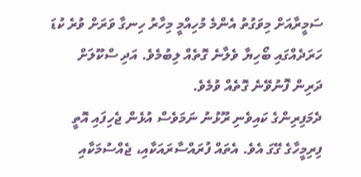ސަމީރާއަށް މިވަގުތު އެންމެ މުހިއްމީ މިހާރު ހިނގާ ވަރަށް ވުރެ ކުޑަ ހަރަދެއްގައި ބޯހިޔާ ވެލާނެ ގޮތެއް ލިބުމެވެ. އަދި ސްކޫލަށް ދަރިން ފޮނުވޭނެ ގޮތެއް ވުމެވެ.
ދެމަފިރިންގެ ކައިވެނި ރޫޅުނު ނަމަވެސް އުޅެން ޖެހިފައި އޮތީ ފިރިމީހާގެ ގޭގަ އެވެ. އެތައް ފުރައްސާރައަކާއި، ޖެއްސުމަކާއި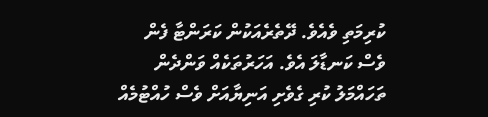ކުރިމަތި ވެއެވެ. ދޭތެރެއަކުން ކަރަންޓާ ފެން ވެސް ކަނޑާލަ އެވެ. އަހަރުތަކެއް ވަންދެން ތަހައްމަލު ކުރި ގެވެށި އަނިޔާއަށް ވެސް ހުއްޓުމެއް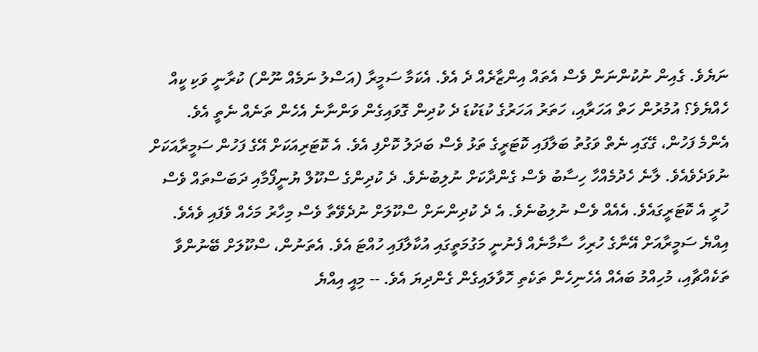ނަޔެވެ. ގެއިން ނުކުންނަން ވެސް އެތައް އިންޒާރެއް ދެ އެވެ. އެކަމާ ސަމީރާ (އަސްލު ނަމެއް ނޫން) ކުރާނީ ވަކި ކީއް ހެއްޔެވެ؟ އުމުރުން ހަތް އަހަރާއި، ހަތަރު އަހަރުގެ ކުޑަކުޑަ ދެ ކުދިން ގޮވައިގެން ވަންނާނެ އެހެން ތަނެއް ނެތީ އެވެ.
އެންމެ ފަހުން، ގޭގައި ނެތް ވަގުތު ބަލާފައި ކޮޓަރީގެ ތަޅު ވެސް ބަދަލު ކޮށްފި އެވެ. އެ ކޮޓަރިއަކަށް އޭގެ ފަހުން ސަމީރާއަކަށް ނުވަދެވެއެވެ. ލާނެ ހެދުމެއްހާ ހިސާބު ވެސް ގެންދާކަށް ނުލިބުނެވެ. ދެ ކުދިންގެ ސްކޫލް ޔުނީފޯމާއި ދަބަސްތައް ވެސް ހުރީ އެ ކޮޓަރީގައެވެ. އެއެއް ވެސް ނުލިބުނެވެ. އެ ދެ ކުދިންނަށް ސްކޫލަށް ނުދެވޭތާ ވެސް މިހާރު މަހެއް ވެފައި ވެއެވެ.
އިއްޔެ ސަމީރާއަށް އޭނާގެ ހުރިހާ ސާމާނެއް ފެނުނީ މަގުމަތީގައި އުކާލާފައި ހުއްޓަ އެވެ. އެތަނުން، ސްކޫލަށް ބޭނުންވާ ތަކެއްޗާއި، މުހިއްމު ބައެއް އެހެނިހެން ތަކެތި ހޮވާލައިގެން ގެންދިޔަ އެވެ. -- މިއީ އިއްޔެ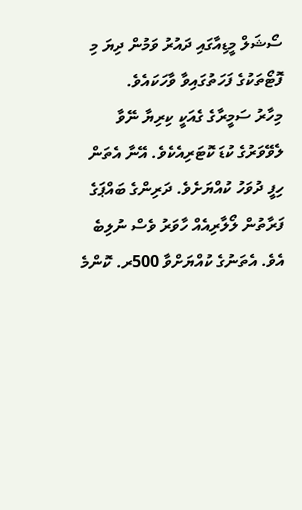ސޯޝަލް މީޑިއާގައި ދައުރު ވަމުން ދިޔަ މި ފޮޓޯތަކުގެ ފަހަތުގައިވާ ވާހަކައެވެ.
މިހާރު ސަމީރާގެ ގެއަކީ ކިރިޔާ ނޭވާ ލެވޭވަރުގެ ކުޑަ ކޮޓަރިއެކެވެ. އޭނާ އެތަން ހިފީ ދުވަހު ކުއްޔަށެވެ. ދަރިންގެ ބައްޕަގެ ފަރާތުން ލޯލާރިއެއް ހާވަރު ވެސް ނުލިބެ އެވެ. އެތަނުގެ ކުއްޔަށްވާ 500ރ. ކޮންމެ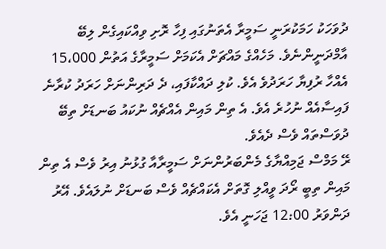ދުވަހަކު ހަމަކުރަނީ ސަމީރާ އެތަނުގައި ފިހާ ރޮށި ވިއްކައިގެން ލިބޭ އާމްދަނީންނެވެ. މަހެއްގެ މައްޗަށް އެކަމަށް ސަމީރާގެ އަތުން 15،000 އެއްހާ ރުފިޔާ ހަރަދުވެ އެވެ. ކުލި ދައްކާފައި، ދެ ދަރިންނަށް ހަރަދު ކުރާނެ ފައިސާއެއް ނުހުރެ އެވެ. އެ ތިން މައިން އެއްޗެއް ނުކައު ބަނޑަށް ތިބޭ ދުވަސްތައް ވެސް ދެއެވެ.
ރޭ މަމްސް ޖަމިއްޔާގެ މެންބަރުންނަށް ސަމީރާއާ ގުޅުނު އިރު ވެސް އެ ތިން މައިން ތިބީ ރޯދަ ވީއްލި ގޮތަށް އެކައްޗެއް ވެސް ބަނޑަށް ނުލައެވެ. އޭރު ދަންވަރު 12:00 ޖަހަނީ އެވެ.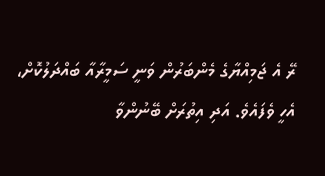ރޭ އެ ޖަމިއްޔާގެ މެންބަރުން ވަނީ ސަމީރާއާ ބައްދަލުކޮށް، އެހީ ވެފައެވެ. އަދި އިތުރަށް ބޭނުންވާ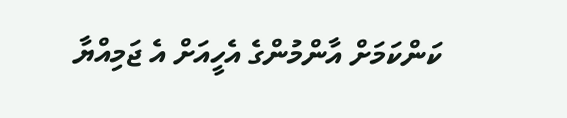ކަންކަމަށް އާންމުންގެ އެހީއަށް އެ ޖަމިއްޔާ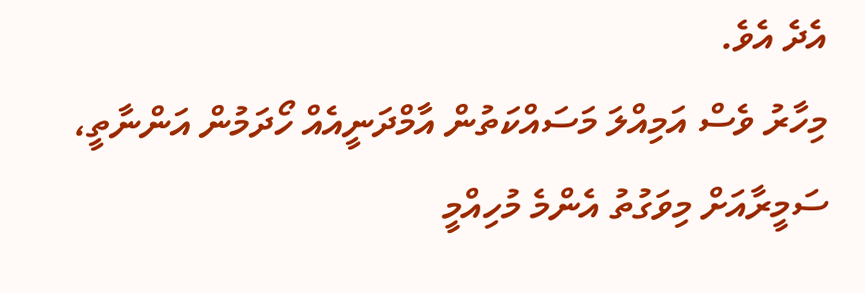އެދެ އެވެ.
މިހާރު ވެސް އަމިއްލަ މަސައްކަތުން އާމްދަނީއެއް ހޯދަމުން އަންނާތީ، ސަމީރާއަށް މިވަގުތު އެންމެ މުހިއްމީ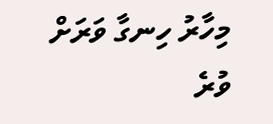މިހާރު ހިނގާ ވަރަށް ވުރެ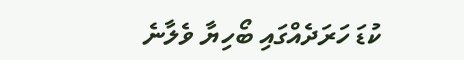ކުޑަ ހަރަދެއްގައި ބޯހިޔާ ވެލާނެ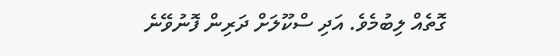ގޮތެއް ލިބުމެވެ. އަދި ސްކޫލަށް ދަރިން ފޮނުވޭނެ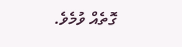ގޮތެއް ވުމެވެ.